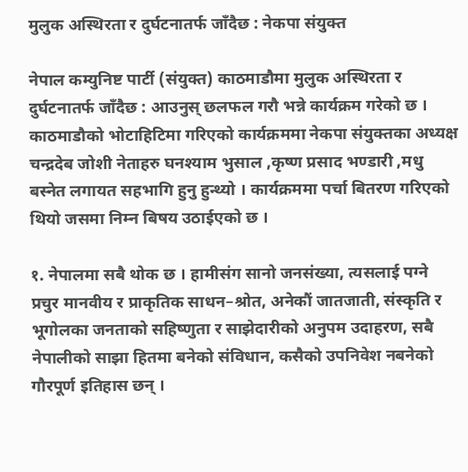मुलुक अस्थिरता र दुर्घटनातर्फ जाँदैछ : नेकपा संयुक्त

नेपाल कम्युनिष्ट पार्टी (संयुक्त) काठमाडौमा मुलुक अस्थिरता र दुर्घटनातर्फ जाँदैछ : आउनुस् छलफल गरौ भन्ने कार्यक्रम गरेको छ । काठमाडौको भोटाहिटिमा गरिएको कार्यक्रममा नेकपा संयुक्तका अध्यक्ष चन्द्रदेब जोशी नेताहरु घनश्याम भुसाल ,कृष्ण प्रसाद भण्डारी ,मधु बस्नेत लगायत सहभागि हुनु हुन्थ्यो । कार्यक्रममा पर्चा बितरण गरिएको थियो जसमा निम्न बिषय उठाईएको छ ।

१. नेपालमा सबै थोक छ । हामीसंग सानो जनसंख्या, त्यसलाई पग्ने प्रचुर मानवीय र प्राकृतिक साधन–श्रोत, अनेकौं जातजाती, संस्कृति र भूगोलका जनताको सहिष्णुता र साझेदारीको अनुपम उदाहरण, सबै नेपालीको साझा हितमा बनेको संविधान, कसैको उपनिवेश नबनेको गौरपूर्ण इतिहास छन् ।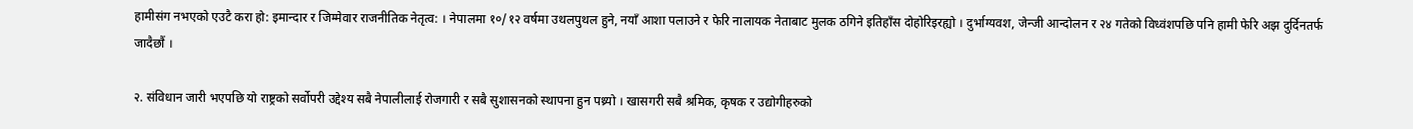हामीसंग नभएको एउटै करा हो: इमान्दार र जिम्मेवार राजनीतिक नेतृत्व: । नेपालमा १०/१२ वर्षमा उथलपुथल हुने, नयाँ आशा पलाउने र फेरि नालायक नेताबाट मुलक ठगिने इतिहाँस दोहोरिइरह्यो । दुर्भाग्यवश, जेन्जी आन्दोलन र २४ गतेको विध्वंशपछि पनि हामी फेरि अझ दुर्दिनतर्फ जादैछौं ।

२. संविधान जारी भएपछि यो राष्ट्रको सर्वोपरी उद्देश्य सबै नेपालीलाई रोजगारी र सबै सुशासनको स्थापना हुन पथ्र्यो । खासगरी सबै श्रमिक, कृषक र उद्योगीहरुको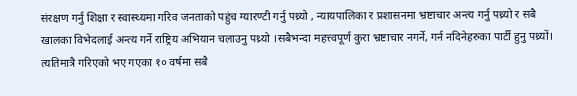संरक्षण गर्नु शिक्षा र स्वास्थ्यमा गरिव जनताको पहुंच ग्यारण्टी गर्नु पथ्र्यो , न्यायपालिका र प्रशासनमा भ्रष्टाचार अन्त्य गर्नु पथ्र्यो र सबै खालका विभेदलाई अन्त्य गर्ने राष्ट्रिय अभियान चलाउनु पथ्र्यो ।सबैभन्दा महत्त्वपूर्ण कुरा भ्रष्टाचार नगर्ने, गर्न नदिनेहरुका पार्टी हुनु पथ्र्यों। त्यतिमात्रै गरिएको भए गएका १० वर्षमा सबै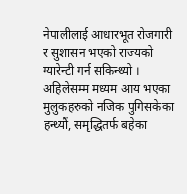नेपालीलाई आधारभूत रोजगारी र सुशासन भएको राज्यको ग्यारेन्टी गर्न सकिन्थ्यो । अहिलेसम्म मध्यम आय भएका मुलुकहरुको नजिक पुगिसकेका हन्थ्यौं, समृद्धितर्फ बहेका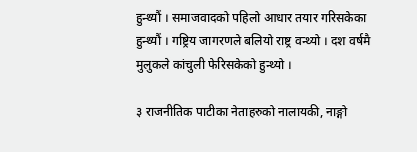हुन्थ्यौं । समाजवादको पहिलो आधार तयार गरिसकेका हुन्थ्यौं । गष्ट्रिय जागरणले बलियो राष्ट्र वन्थ्यो । दश वर्षमै मुलुकले कांचुली फेरिसकेको हुन्थ्यो ।

३ राजनीतिक पाटीका नेताहरुको नालायकी, नाङ्गो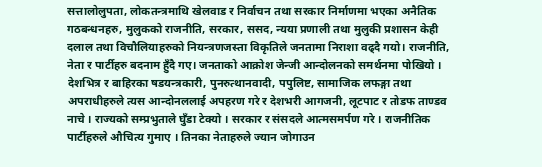सत्तालोलुपता, लोकतन्त्रमाथि खेलवाड र निर्वाचन तथा सरकार निर्माणमा भएका अनैतिक गठबन्धनहरु, मुलुकको राजनीति, सरकार, ससद, न्यया प्रणाली तथा मुलुकी प्रशासन केही दलाल तथा विचौलियाहरुको नियन्त्रणजस्ता विकृतिले जनतामा निराशा वढ्दै गयो। राजनीति, नेता र पार्टीहरु बदनाम हुँदै गए। जनताको आक्रोश जेन्जी आन्दोलनको समर्थनमा पोखियो । देशभित्र र बाहिरका षडयन्त्रकारी, पुनरुत्थानवादी, पपुलिष्ट, सामाजिक लफङ्गा तथा अपराधीहरुले त्यस आन्दोनललाई अपहरण गरे र देशभरी आगजनी, लूटपाट र तोडफ ताण्डव नाचे । राज्यको सम्प्रभुताले घुँडा टेक्यो । सरकार र संसदले आत्मसमर्पण गरे । राजनीतिक पार्टीहरुले औचित्य गुमाए । तिनका नेताहरुले ज्यान जोगाउन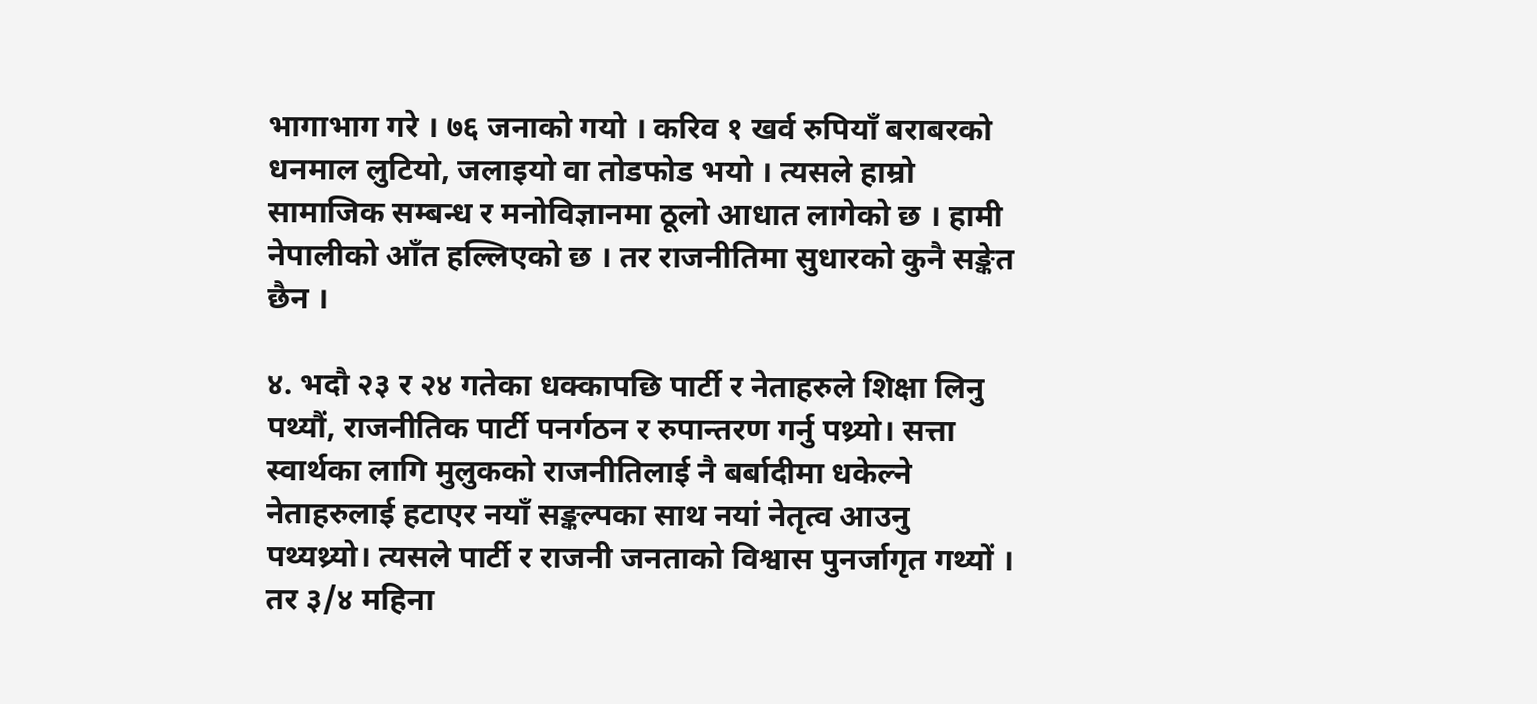भागाभाग गरे । ७६ जनाको गयो । करिव १ खर्व रुपियाँ बराबरको धनमाल लुटियो, जलाइयो वा तोडफोड भयो । त्यसले हाम्रो सामाजिक सम्बन्ध र मनोविज्ञानमा ठूलो आधात लागेको छ । हामी नेपालीको आँत हल्लिएको छ । तर राजनीतिमा सुधारको कुनै सङ्केत छैन ।

४. भदौ २३ र २४ गतेका धक्कापछि पार्टी र नेताहरुले शिक्षा लिनु पथ्यौं, राजनीतिक पार्टी पनर्गठन र रुपान्तरण गर्नु पथ्र्यो। सत्ता स्वार्थका लागि मुलुकको राजनीतिलाई नै बर्बादीमा धकेल्ने नेताहरुलाई हटाएर नयाँ सङ्कल्पका साथ नयां नेतृत्व आउनु पथ्यथ्र्यो। त्यसले पार्टी र राजनी जनताको विश्वास पुनर्जागृत गथ्यों । तर ३/४ महिना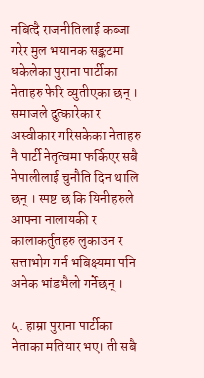नबित्दै राजनीतिलाई कब्जा गरेर मुल भयानक सङ्कटमा धकेलेका पुराना पार्टीका नेताहरु फेरि व्युतीएका छन् । समाजले दुत्कारेका र अस्वीकार गरिसकेका नेताहरु नै पार्टी नेतृत्वमा फर्किएर सबै नेपालीलाई चुनौति दिन थालि छन् । स्पष्ट छ कि यिनीहरुले आफ्ना नालायकी र कालाकर्तुतहरु लुकाउन र सत्ताभोग गर्न भबिक्ष्यमा पनि अनेक भांडभैलो गर्नेछन् ।

५. हाम्रा पुराना पार्टीका नेताका मतियार भए। ती सबै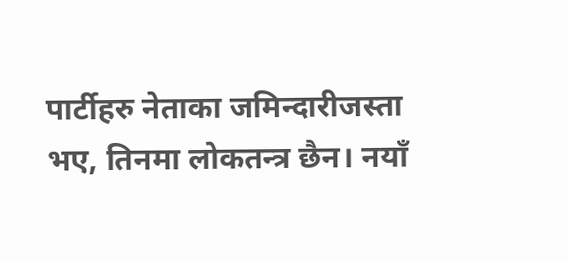पार्टीहरु नेताका जमिन्दारीजस्ता भए, तिनमा लोकतन्त्र छैन। नयाँ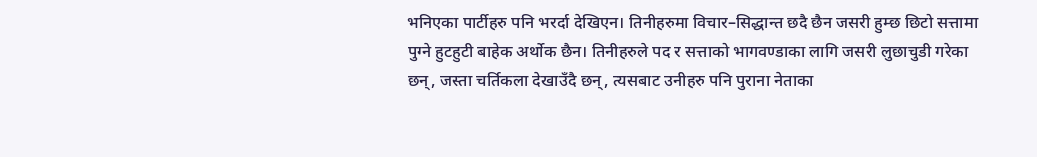भनिएका पार्टीहरु पनि भरर्दा देखिएन। तिनीहरुमा विचार–सिद्धान्त छदै छैन जसरी हुम्छ छिटो सत्तामा पुग्ने हुटहुटी बाहेक अर्थोक छैन। तिनीहरुले पद र सत्ताको भागवण्डाका लागि जसरी लुछाचुडी गरेका छन्, जस्ता चर्तिकला देखाउँदै छन्, त्यसबाट उनीहरु पनि पुराना नेताका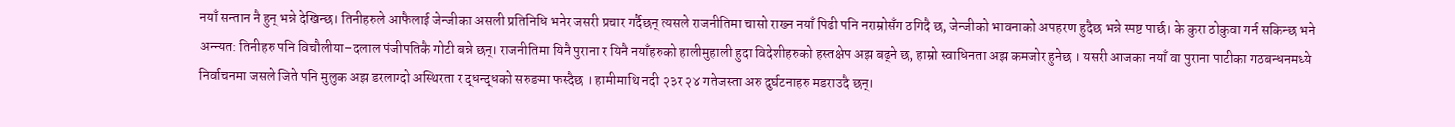नयाँ सन्तान नै हुन् भन्ने देखिन्छ। तिनीहरुले आफैलाई जेन्जीका असली प्रतिनिधि भनेर जसरी प्रचार गर्दैछन् त्यसले राजनीतिमा चासो राख्न नयाँ पिढी पनि नराम्रोसँग ठगिदै छ, जेन्जीको भावनाको अपहरण हुदैछ भन्ने स्पष्ट पार्छ। के कुरा ठोकुवा गर्न सकिन्छ भने अन्न्यत: तिनीहरु पनि विचौलीया–दलाल पंजीपतिकै गोटी बन्ने छन्। राजनीतिमा यिनै पुराना र यिनै नयाँहरुको हालीमुहाली हुदा विदेशीहरुको हस्तक्षेप अझ बढ्ने छ, हाम्रो स्वाधिनता अझ कमजोर हुनेछ । यसरी आजका नयाँ वा पुराना पाटीका गठबन्धनमध्ये निर्वाचनमा जसले जिते पनि मुलुक अझ डरलाग्दो अस्थिरता र द्धन्द्धको सरुङमा फस्दैछ । हामीमाथि नदी २३र २४ गतेजस्ता अरु दुर्घटनाहरु मडराउदै छन्।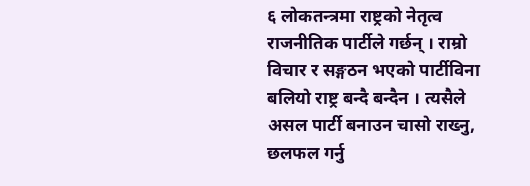६ लोकतन्त्रमा राष्ट्रको नेतृत्व राजनीतिक पार्टीले गर्छन् । राम्रो विचार र सङ्गठन भएको पार्टीविना बलियो राष्ट्र बन्दै बन्दैन । त्यसैले असल पार्टी बनाउन चासो राख्नु, छलफल गर्नु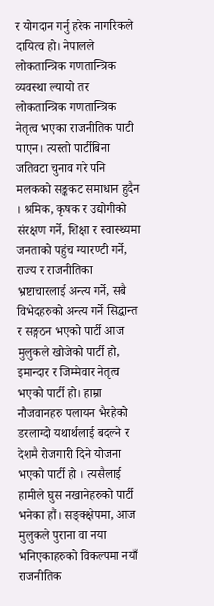र योगदान गर्नु हरेक नागरिकले दायित्व हो। नेपालले लोकतान्त्रिक गणतान्त्रिक व्यवस्था ल्यायो तर लोकतान्त्रिक गणतान्त्रिक नेतृत्व भएका राजनीतिक पाटी पाएन। त्यस्तो पार्टीबिना जतिवटा चुनाव गरे पनि मलकको सङ्ककट समाधान हुदैन । श्रमिक, कृषक र उद्योगीको संरक्षण गर्ने, शिक्षा र स्वास्थ्यमा जनताको पहुंच ग्यारण्टी गर्ने, राज्य र राजनीतिका भ्रष्टाचारलाई अन्त्य गर्ने, सबै विभेदहरुको अन्त्य गर्ने सिद्धान्त र सङ्गठन भएको पार्टी आज मुलुकले खोजेको पार्टी हो, इमान्दार र जिम्मेवार नेतृत्व भएको पार्टी हो। हाम्रा नौजवानहरु पलायन भैरहेको डरलाग्दो यथार्थलाई बदल्ने र देशमै रोजगारी दिने योजना भएको पार्टी हो । त्यसैलाई हामीले घुस नखानेहरुको पार्टी भनेका हौं। सङ्क्क्षेपमा, आज मुलुकले पुराना वा नया भनिएकाहरुको विकल्पमा नयाँ राजनीतिक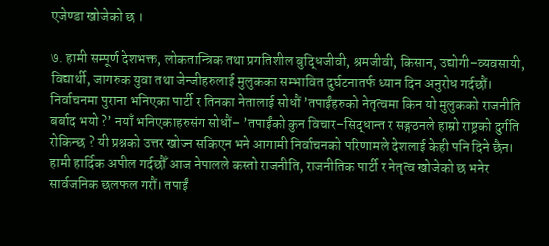एजेण्डा खोजेको छ ।

७. हामी सम्पूर्ण देशभक्त, लोकतान्त्रिक तथा प्रगतिशील बुद्धिजीवी, श्रमजीवी, किसान, उद्योगी–व्यवसायी, विद्यार्थी, जागरुक युवा तथा जेन्जीहरुलाई मुलुकका सम्भावित दुर्घटनातर्फ ध्यान दिन अनुरोध गर्दछौं। निर्वाचनमा पुराना भनिएका पार्टी र तिनका नेतालाई सोधौं ’तपाईंहरुको नेतृत्वमा किन यो मुलुकको राजनीति बर्बाद भयो ?’ नयाँ भनिएकाहरुसंग सोधौं– ’तपाईंको कुन विचार–सिद्धान्त र सङ्गठनले हाम्रो राष्ट्रको दुर्गति रोकिन्छ ? यी प्रश्नको उत्तर खोज्न सकिएन भने आगामी निर्वाचनको परिणामले देशलाई केही पनि दिने छैन। हामी हार्दिक अपील गर्दछौँ आज नेपालले कस्तो राजनीति, राजनीतिक पार्टी र नेतृत्व खोजेको छ भनेर सार्वजनिक छलफल गरौं। तपाईं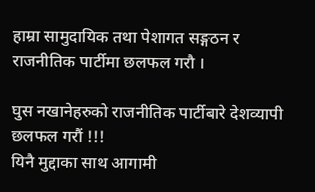हाम्रा सामुदायिक तथा पेशागत सङ्गठन र राजनीतिक पार्टीमा छलफल गरौ ।

घुस नखानेहरुको राजनीतिक पार्टीबारे देशव्यापी छलफल गरौं !!!
यिनै मुद्दाका साथ आगामी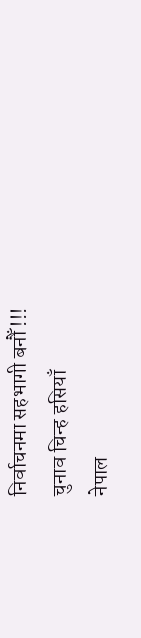निर्वाचनमा सहभागी बनौँ !!!
चुनाव चिन्ह हसियाँ
नेपाल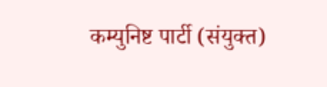कम्युनिष्ट पार्टी (संयुक्त)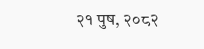२१ पुष, २०८२